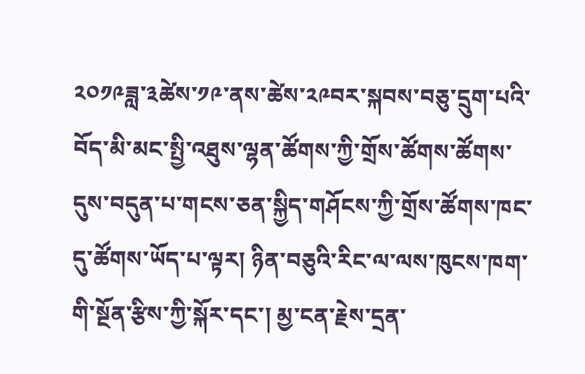༢༠༡༩ཟླ་༣ཚེས་༡༩་ནས་ཚེས་༢༩བར་སྐབས་བཅུ་དྲུག་པའི་བོད་མི་མང་སྤྱི་འཐུས་ལྷན་ཚོགས་ཀྱི་གྲོས་ཚོགས་ཚོགས་དུས་བདུན་པ་གངས་ཅན་སྐྱིད་གཤོངས་ཀྱི་གྲོས་ཚོགས་ཁང་དུ་ཚོགས་ཡོད་པ་ལྟར། ཉིན་བཅུའི་རིང་ལ་ལས་ཁུངས་ཁག་གི་སྔོན་རྩིས་ཀྱི་སྐོར་དང་། མྱ་ངན་རྗེས་དྲན་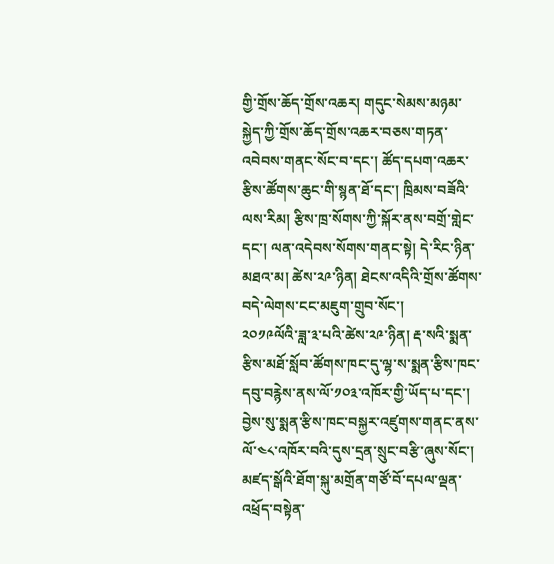གྱི་གྲོས་ཆོད་གྲོས་འཆར། གདུང་སེམས་མཉམ་སྐྱེད་ཀྱི་གྲོས་ཆོད་གྲོས་འཆར་བཅས་གཏན་འབེབས་གནང་སོང་བ་དང་། ཚོད་དཔག་འཆར་རྩིས་ཚོགས་ཆུང་གི་སྙན་ཐོ་དང་། ཁྲིམས་བཟོའི་ལས་རིམ། རྩིས་ཁྲ་སོགས་ཀྱི་སྐོར་ནས་བགྲོ་གླེང་དང་། ལན་འདེབས་སོགས་གནང་སྟེ། དེ་རིང་ཉིན་མཐའ་མ། ཚེས་༢༩་ཉིན། ཐེངས་འདིའི་གྲོས་ཚོགས་བདེ་ལེགས་ངང་མཇུག་གྲུབ་སོང་།
༢༠༡༩ལོའི་ཟླ་༣་པའི་ཚེས་༢༩་ཉིན། རྡ་སའི་སྨན་རྩིས་མཐོ་སློབ་ཚོགས་ཁང་དུ་ལྷ་ས་སྨན་རྩིས་ཁང་དབུ་བརྙེས་ནས་ལོ་༡༠༣་འཁོར་གྱི་ཡོད་པ་དང་། བྱེས་སུ་སྨན་རྩིས་ཁང་བསྐྱར་འཛུགས་གནང་ནས་ལོ་༤༨་འཁོར་བའི་དུས་དྲན་སྲུང་བརྩི་ཞུས་སོང་། མཛད་སྒོའི་ཐོག་སྐུ་མགྲོན་གཙོ་བོ་དཔལ་ལྡན་འཕྲོད་བསྟེན་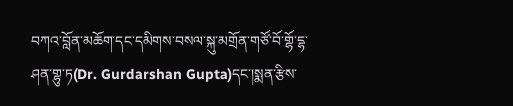བཀའ་བློན་མཆོག་དང་དམིགས་བསལ་སྐུ་མགྲོན་གཙོ་བོ་གྷོ་དྷ་ཤན་གྷུ་ཏ(Dr. Gurdarshan Gupta)དང་།སྨན་རྩིས་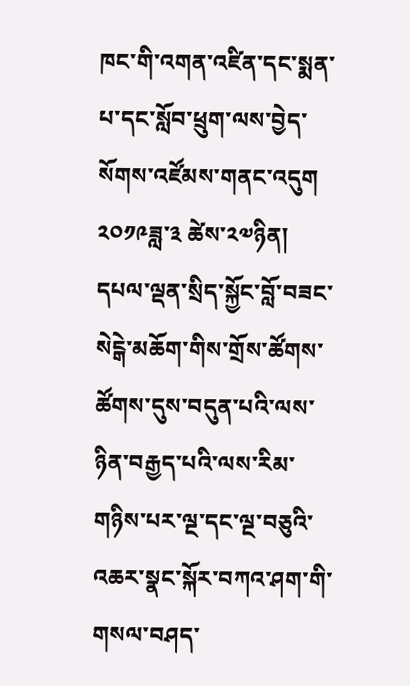ཁང་གི་འགན་འཛིན་དང་སྨན་པ་དང་སློབ་ཕྲུག་ལས་བྱེད་སོགས་འཛོམས་གནང་འདུག
༢༠༡༩ཟླ་༣ ཚེས་༢༧ཉིན། དཔལ་ལྡན་སྲིད་སྐྱོང་བློ་བཟང་སེངྒེ་མཆོག་གིས་གྲོས་ཚོགས་ཚོགས་དུས་བདུན་པའི་ལས་ཉིན་བརྒྱད་པའི་ལས་རིམ་གཉིས་པར་ལྔ་དང་ལྔ་བཅུའི་འཆར་སྣང་སྐོར་བཀའ་ཤག་གི་གསལ་བཤད་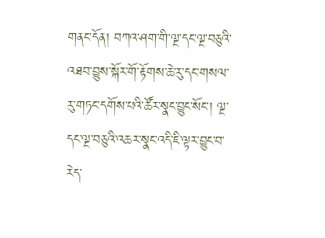གནང་དོན། བཀའ་ཤག་གི་ལྔ་དང་ལྔ་བཅུའི་འཐབ་བྱུས་སྐོར་གོ་རྟོགས་ཆེ་རུ་དང་གསལ་རུ་གཏང་དགོས་པའི་ཚོར་སྣང་བྱུང་སོང་། ལྔ་དང་ལྔ་བཅུའི་འཆར་སྣང་འདི་ཇི་ལྟར་བྱུང་བ་རེད་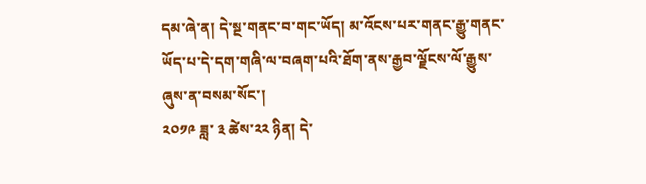དམ་ཞེ་ན། དེ་སྔ་གནང་བ་གང་ཡོད། མ་འོངས་པར་གནང་རྒྱུ་གནང་ཡོད་པ་དེ་དག་གཞི་ལ་བཞག་པའི་ཐོག་ནས་རྒྱབ་ལྗོངས་ལོ་རྒྱུས་ཞུས་ན་བསམ་སོང་།
༢༠༡༩ ཟླ་ ༣ ཚེས་༢༢ ཉིན། དེ་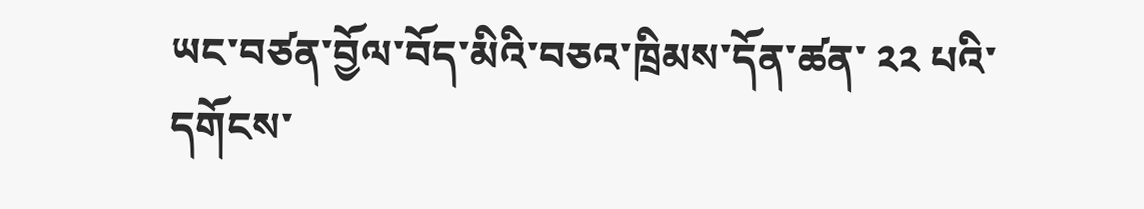ཡང་བཙན་བྱོལ་བོད་མིའི་བཅའ་ཁྲིམས་དོན་ཚན་ ༢༢ པའི་དགོངས་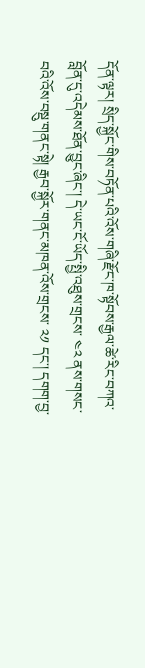དོན་ལྟར། སྲིད་སྐྱོང་གིས་བཏོན་པའི་འོས་གཞི་རྫོང་ཁ་སྟོབས་རྒྱལ་ཚེ་རིང་བཀའ་བློན་དུ་འདེམས་ཐོན་བྱུང་ཞིང་། དེ་ཡང་ངོ་ཡོད་སྤྱི་འཐུས་གྲངས་ ༤༢ ནས་གསང་བའི་འོས་བསྡུ་གནང་སྟེ། རྒྱབ་སྐྱོར་གནང་མཁན་འོས་གྲངས་ ༢༡ དང་། དགག་བྱ་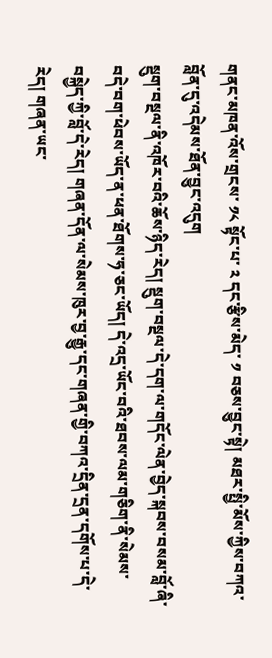གནང་མཁན་འོས་གྲངས་ ༡༨ སྟོང་པ་ ༢ དང་རྩིས་མེད་ ༡ བཅས་བྱུང་སྟེ། མཐར་སྤྱི་མོས་ཀྱིས་བཀའ་བློན་དུ་འདེམས་ཐོན་བྱུང་འདུག
སྡུག་བསྔལ་ནི་འཁོར་བའི་ཆོས་ཉིད་རེད། སྡུག་བསྔལ་དེ་དག་ལ་གདོང་ལེན་བྱེད་སྐབས་བསམ་བློ་ཞི་བདེ་བག་ཕེབས་ཡོད་ན་ཕན་ཐོགས་ཧ་ཅང་ཡོད། དེ་འདྲ་ཡོང་བའི་ཐབས་ལམ་གཅིག་ནི་སེམས་བསྐྱེད་ཀྱི་བློ་དེ་རེད། གཞན་དོན་ལ་སེམས་ཁུར་བྱ་རྒྱུ་དང་གཞན་གྱི་བཀའ་དྲིན་དྲན་དགོས་པ་དེ་རེད། གཞན་ཡང་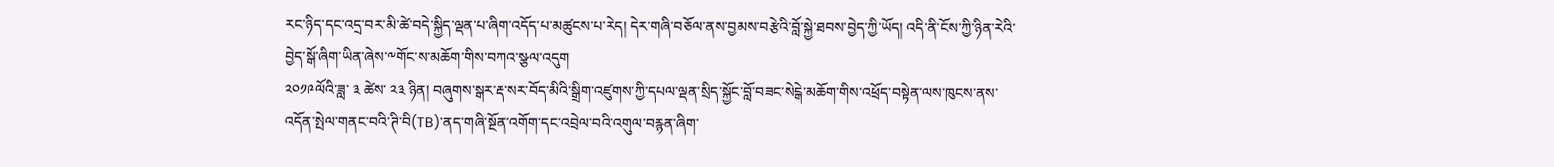རང་ཉིད་དང་འདྲ་བར་མི་ཚེ་བདེ་སྐྱིད་ལྡན་པ་ཞིག་འདོད་པ་མཚུངས་པ་རེད། དེར་གཞི་བཅོལ་ནས་བྱམས་བརྩེའི་བློ་སྐྱེ་ཐབས་བྱེད་ཀྱི་ཡོད། འདི་ནི་ངོས་ཀྱི་ཉིན་རེའི་བྱེད་སྒོ་ཞིག་ཡིན་ཞེས་༸གོང་ས་མཆོག་གིས་བཀའ་སྩལ་འདུག
༢༠༡༩ལོའི་ཟླ་ ༣ ཚེས་ ༢༣ ཉིན། བཞུགས་སྒར་རྡ་སར་བོད་མིའི་སྒྲིག་འཛུགས་ཀྱི་དཔལ་ལྡན་སྲིད་སྐྱོང་བློ་བཟང་སེངྒེ་མཆོག་གིས་འཕྲོད་བསྟེན་ལས་ཁུངས་ནས་འདོན་སྤེལ་གནང་བའི་ཊི་བི(TB)་ནད་གཞི་སྔོན་འགོག་དང་འབྲེལ་བའི་འགུལ་བརྙན་ཞིག་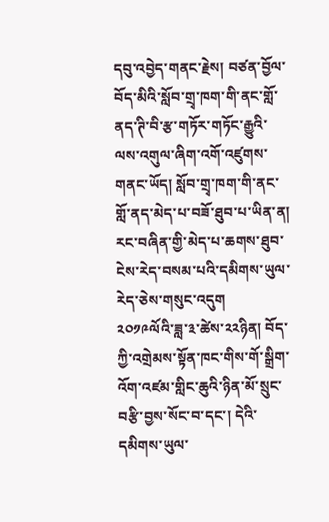དབུ་འབྱེད་གནང་རྗེས། བཙན་བྱོལ་བོད་མིའི་སློབ་གྲྭ་ཁག་གི་ནང་གློ་ནད་ཊི་བི་རྩ་གཏོར་གཏོང་རྒྱུའི་ལས་འགུལ་ཞིག་འགོ་འཛུགས་གནང་ཡོད། སློབ་གྲྭ་ཁག་གི་ནང་གློ་ནད་མེད་པ་བཟོ་ཐུབ་པ་ཡིན་ན། རང་བཞིན་གྱི་མེད་པ་ཆགས་ཐུབ་ངེས་རེད་བསམ་པའི་དམིགས་ཡུལ་རེད་ཅེས་གསུང་འདུག
༢༠༡༩ལོའི་ཟླ་༣་ཚེས་༢༢ཉིན། བོད་ཀྱི་འགྲེམས་སྟོན་ཁང་གིས་གོ་སྒྲིག་འོག་འཛམ་གླིང་ཆུའི་ཉིན་མོ་སྲུང་བརྩི་བྱས་སོང་བ་དང་། དེའི་དམིགས་ཡུལ་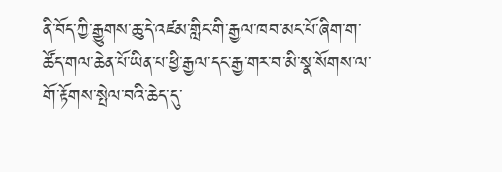ནི་བོད་ཀྱི་རྒྱུགས་ཆུ་དེ་འཛམ་གླིང་གི་རྒྱལ་ཁབ་མང་པོ་ཞིག་ག་ཚོད་གལ་ཆེན་པོ་ཡིན་པ་ཕྱི་རྒྱལ་དང་རྒྱ་གར་བ་མི་སྣ་སོགས་ལ་གོ་རྟོགས་སྤེལ་བའི་ཆེད་དུ་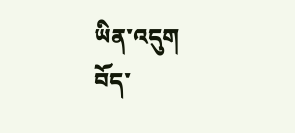ཡིན་འདུག
བོད་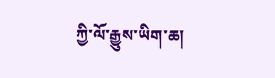ཀྱི་ལོ་རྒྱུས་ཡིག་ཆ།